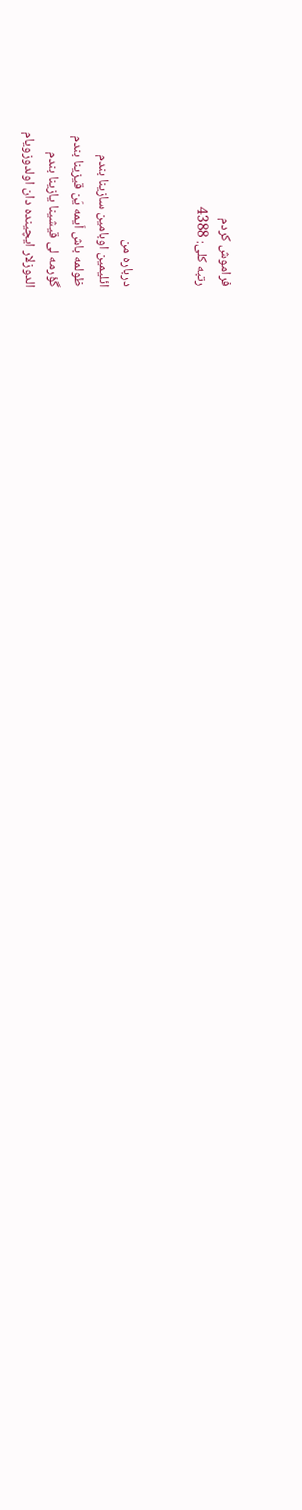فراموش کردم
رتبه کلی: 4388


درباره من
ائلیمین اوبامین سازینا بندم
ظولمه باش اَیمه یَن قیزینا بندم
گؤرمه لی قیشینا یازینا بندم
الدوزلار ایچینده دان اولدوزویام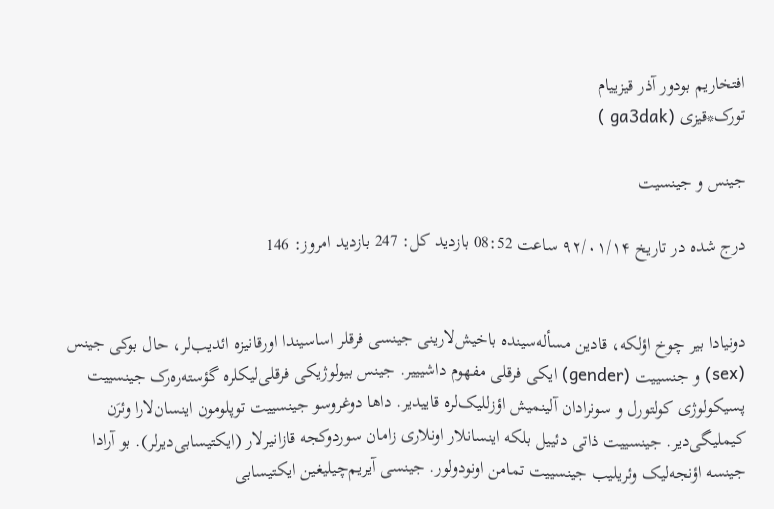افتخاریم بودور آذر قیزییام
تورک*قیزی (ga3dak )

جینس و جینسیت

درج شده در تاریخ ۹۲/۰۱/۱۴ ساعت 08:52 بازدید کل: 247 بازدید امروز: 146


دونیادا بیر چوخ اؤلکه‌، قادین مسأله‌سینده باخیش‌لارینی جینسی فرقلر اساسیندا اورقانیزه ائدیب‌لر، حال بوکی جینس (sex) و جنسییت (gender) ایکی فرقلی مفهوم داشیییر. جینس بیولوژیکی فرقلی‌لیکلره گؤسته‌ره‌رک جینسییت پسیکولوژی کولتورل و سونرادان آلینمیش اؤزللیک‌لره قاییدیر. داها دوغروسو جینسییت توپلومون اینسان‌لارا وئرَن کیملیگی‌دیر. جینسییت ذاتی دئییل بلکه اینسانلار اونلاری زامان سوردوکجه قازانیرلار (ایکتیسابی‌دیرلر). بو آرادا جینسه اؤنجه‌لیک وئریلیب جینسییت تمامن اونودولور. جینسی آیریم‌چیلیغین ایکتیسابی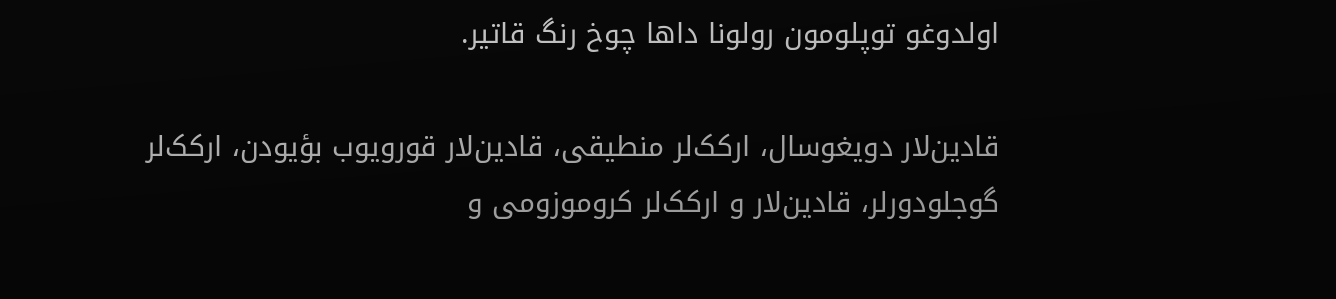اولدوغو توپلومون رولونا داها چوخ رنگ قاتیر.

قادین‌لار دویغوسال، ارکک‌لر منطیقی، قادین‌لار قورویوب بؤیودن، ارکک‌لر گوجلودورلر، قادین‌لار و ارکک‌لر کروموزومی و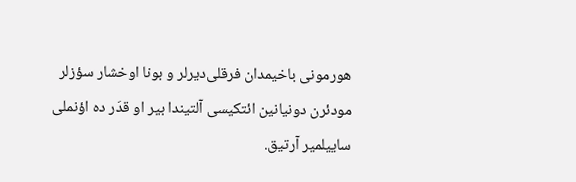هورمونی باخیمدان فرقلی‌دیرلر و بونا اوخشار سؤزلر مودئرن دونیانین ائتکیسی آلتیندا بیر او قدَر ده اؤنملی ساییلمیر آرتیق.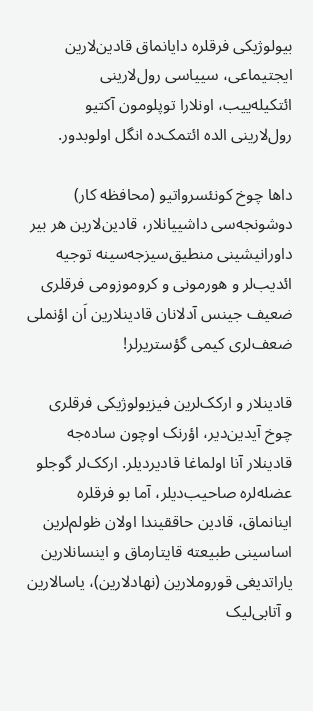بیولوژیکی فرقلره دایانماق قادین‌لارین ایجتیماعی، سییاسی رول‌لارینی ائتکیله‌ییب، اونلارا توپلومون آکتیو رول‌لارینی الده ائتمک‌ده انگل اولوبدور.

داها چوخ کونئسرواتیو (محافظه کار) دوشونجه‌سی داشییانلار، قادین‌لارین هر بیر داورانیشینی منطیق‌سیزجه‌سینه توجیه ائدیب‌لر و هورمونی و کروموزومی فرقلری ضعیف جینس آدلانان قادینلارین اَن اؤنملی ضعف‌لری کیمی گؤستریرلر!

قادینلار و ارکک‌لرین فیزیولوژیکی فرقلری چوخ آیدین‌دیر، اؤرنک اوچون ساده‌جه قادینلار آنا اولماغا قادیردیلر. ارکک‌لر گوجلو عضله‌لره صاحیب‌دیلر، آما بو فرقلره اینانماق، قادین حاققیندا اولان ظولم‌لرین اساسینی طبیعته قایتارماق و اینسانلارین یاراتدیغی قوروملارین (نهادلارین)، یاسالارین و آتابی‌لیک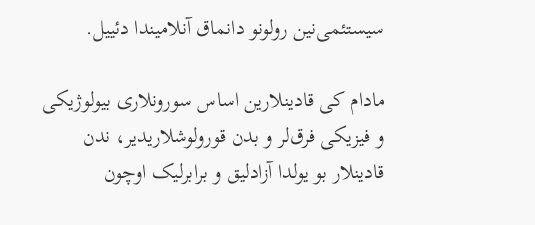سیستئمی‌نین رولونو دانماق آنلامیندا دئییل.

مادام کی قادینلارین اساس سورونلاری بیولوژیکی و فیزیکی فرق‌لر و بدن قورولوشلاریدیر، ندن قادینلار بو یولدا آزادلیق و برابرلیک اوچون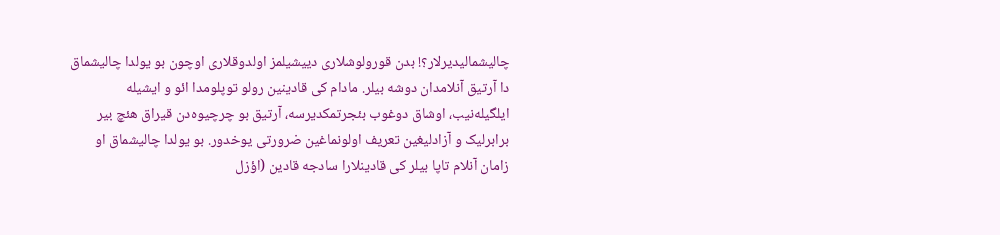چالیشمالیدیرلار؟! بدن قورولوشلاری دییشیلمز اولدوقلاری اوچون بو یولدا چالیشماق دا آرتیق آنلامدان دوشه بیلر. مادام کی قادینین رولو توپلومدا ائو و ایشیله ایلگیله‌نیب، اوشاق دوغوب بئجرتمکدیرسه، آرتیق بو چرچیوه‌دن قیراق هئچ بیر برابرلیک و آزادلیغین تعریف اولونماغین ضرورتی یوخدور. بو یولدا چالیشماق او زامان آنلام تاپا بیلر کی قادینلارا سادجه قادین (اؤزل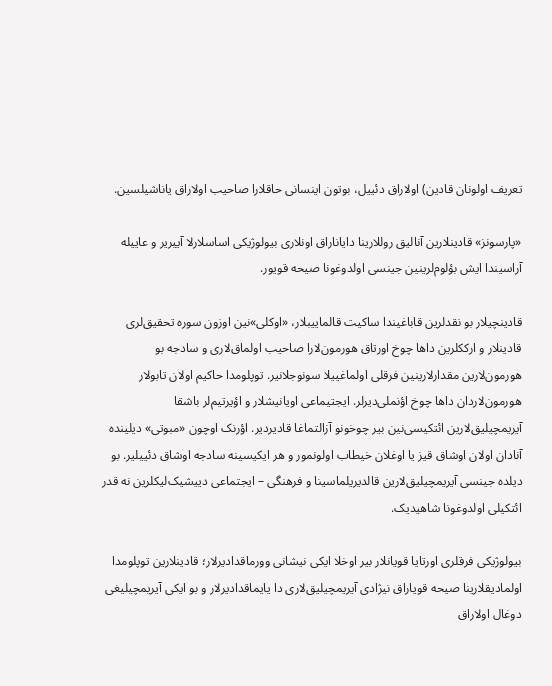تعریف اولونان قادین) اولاراق دئییل، بوتون اینسانی حاقلارا صاحیب اولاراق یاناشیلسین.

«پارسونز» قادینلارین آنالیق روللارینا دایاناراق اونلاری بیولوژیکی اساسلارلا آییریر و عاییله آراسیندا ایش بؤلوم‌لرینین جینسی اولدوغونا صیحه قویور.

قادینچیلار بو نقدلرین قاباغیندا ساکیت قالماییبلار، «اوکلی»نین اوزون سوره تحقیق‌لری قادینلار و ارککلرین داها چوخ اورتاق هورمون‌لارا صاحیب اولماق‌لاری و سادجه بو هورمون‌لارین مقدارلارینین فرقلی اولماغییلا سونوجلانیر. توپلومدا حاکیم اولان تابولار هورمون‌لاردان داها چوخ اؤنملی‌دیرلر. ایجتیماعی اویانیشلار و اؤیرتیم‌لر باشقا آیریمچیلیق‌لارین ائتکیسی‌نین بیر چوخونو آزالتماغا قادیردیر. اؤرنک اوچون «مبوتی» دیلینده آنادان اولان اوشاق قیز یا اوغلان خیطاب اولونمور و هر ایکیسینه سادجه اوشاق دئییلیر. بو دیلده جینسی آیریمچیلیق‌لارین قالدیریلماسینا و فرهنگی – ایجتماعی دییشیک‌لیکلرین نه قدر ائتکیلی اولدوغونا شاهیدیک.

بیولوژیکی فرقلری اورتایا قویانلار بیر اوخلا ایکی نیشانی وورماقدادیرلار؛ قادینلارین توپلومدا اولمادیقلارینا صیحه قویاراق نیژادی آیریمچیلیق‌لاری دا یایماقدادیرلار و بو ایکی آیریمچیلیغی دوغال اولاراق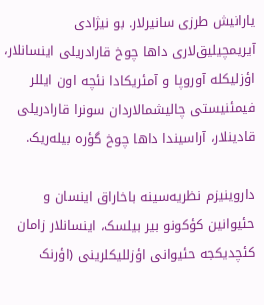یارانیش طرزی سانیرلار. بو نیژادی آیریمچیلیق‌لاری داها چوخ قارادریلی اینسانلار، اؤزلیکله آوروپا و آمئریکادا نئچه اون ایللر فیمئنیستی چالیشمالاردان سونرا قارادریلی قادینلار، آراسیندا داها چوخ گؤره بیله‌ریک.

داروینیزم نظریه‌سینه باخاراق اینسان و حئیوانین کؤکونو بیر بیلسک، اینسانلار زامان کئچدیکجه حئیوانی اؤزللیکلرینی (اؤرنک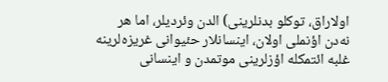اولاراق، توکلو بدنلرینی) الدن وئردیلر، اما هر نه‌دن اؤنملی اولان، اینسانلار حئیوانی غریزه‌لرینه غلبه ائتمکله اؤزلرینی موتمدن و اینسانی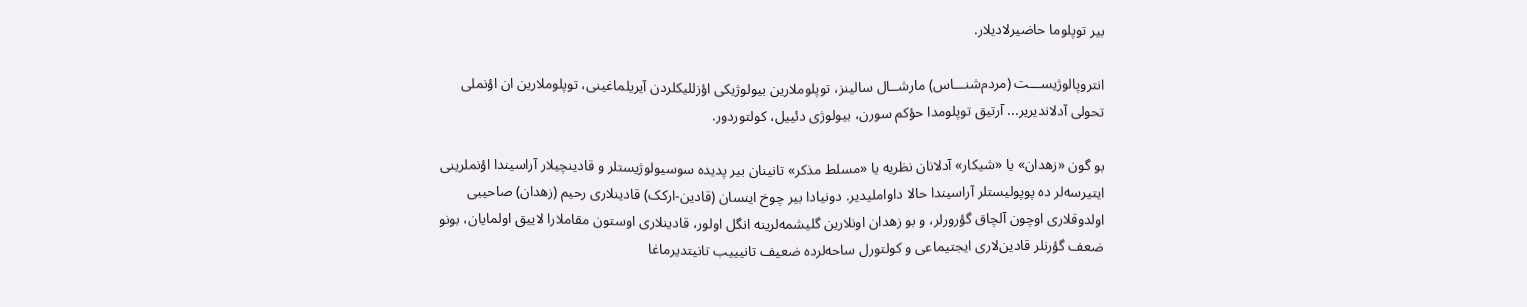بیر توپلوما حاضیرلادیلار.

انتروپالوژیســـت (مردم‌شنـــاس) مارشــال سالینز، توپلوملارین بیولوژیکی اؤزللیکلردن آیریلماغینی، توپلوملارین ان اؤنملی تحولی آدلاندیریر... آرتیق توپلومدا حؤکم سورن، بیولوژی دئییل، کولتوردور.

بو گون «زهدان» یا «شیکار» آدلانان نظریه یا «مسلط مذکر» تانینان بیر پدیده سوسیولوژیستلر و قادینچیلار آراسیندا اؤنملرینی ایتیرسه‌لر ده پوپولیستلر آراسیندا حالا داواملیدیر. دونیادا بیر چوخ اینسان (قادین-ارکک) قادینلاری رحیم (زهدان) صاحیبی اولدوقلاری اوچون آلچاق گؤرورلر، و بو زهدان اونلارین گلیشمه‌لرینه انگل اولور، قادینلاری اوستون مقاملارا لاییق اولمایان، بونو ضعف گؤرنلر قادین‌لاری ایجتیماعی و کولتورل ساحه‌لرده ضعیف تانیییب تانیتدیرماغا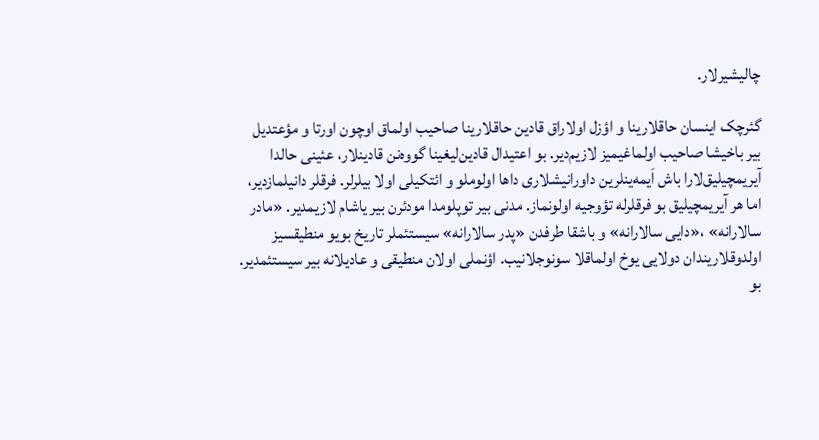چالیشیرلار.

گئرچک اینسان حاقلارینا و اؤزل اولاراق قادین حاقلارینا صاحیب اولماق اوچون اورتا و مؤعتدیل بیر باخیشا صاحیب اولماغیمیز لازیم‌دیر. بو اعتیدال قادین‌لیغینا گووه‌نن قادینلار، عئینی حالدا آیریمچیلیق‌لارا باش اَیمه‌ینلرین داورانیشلاری داها اولوملو و ائتکیلی اولا بیلرلر. فرقلر دانیلمازدیر، اما هر آیریمچیلیق بو فرقلرله تؤوجیه اولونماز. مدنی بیر توپلومدا مودئرن بیر یاشام لازیمدیر. «مادر سالارانه» ،«دایی سالارانه» و باشقا طرفدن «پدر سالارانه» سیستئملر تاریخ بویو منطیقسیز اولدوقلاریندان دولایی یوخ اولماقلا سونوجلانیب. اؤنملی اولان منطیقی و عادیلانه بیر سیستئمدیر. بو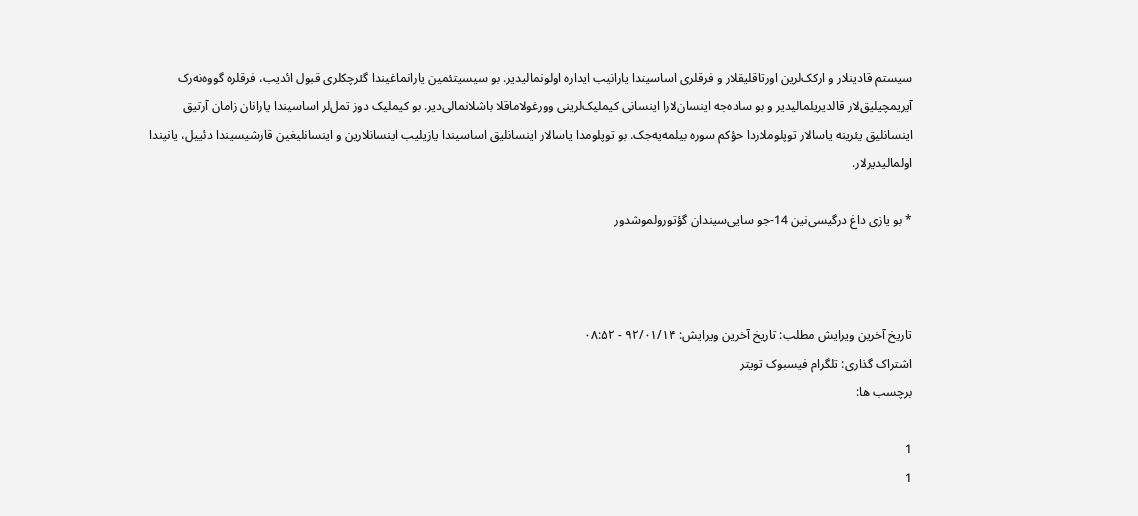سیستم قادینلار و ارکک‌لرین اورتاقلیقلار و فرقلری اساسیندا یارانیب ایداره اولونمالیدیر. بو سیسیتئمین یارانماغیندا گئرچکلری قبول ائدیب، فرقلره گووه‌نه‌رک آیریمچیلیق‌لار قالدیریلمالیدیر و بو ساده‌جه اینسان‌لارا اینسانی کیملیک‌لرینی وورغولاماقلا باشلانمالی‌دیر. بو کیملیک دوز تمل‌لر اساسیندا یارانان زامان آرتیق اینسانلیق یئرینه یاسالار توپلوملاردا حؤکم سوره بیلمه‌یه‌جک. بو توپلومدا یاسالار اینسانلیق اساسیندا یازیلیب اینسانلارین و اینسانلیغین قارشیسیندا دئییل، یانیندا اولمالیدیرلار.

* بو یازی داغ درگیسی‌نین 14-جو سایی‌سیندان گؤتورولموشدور



تاریخ آخرین ویرایش مطلب: تاریخ آخرین ویرایش: ۹۲/۰۱/۱۴ - ۰۸:۵۲
اشتراک گذاری: تلگرام فیسبوک تویتر
برچسب ها:

1
1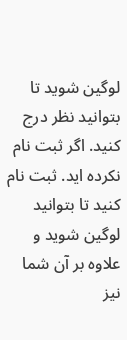لوگین شوید تا بتوانید نظر درج کنید. اگر ثبت نام نکرده اید. ثبت نام کنید تا بتوانید لوگین شوید و علاوه بر آن شما نیز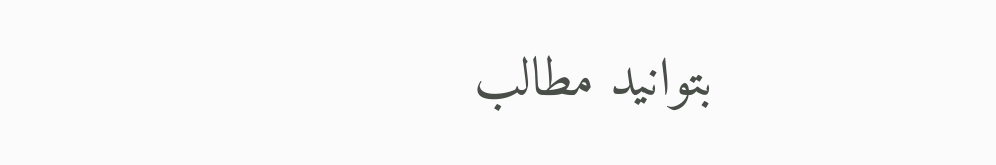بتوانید مطالب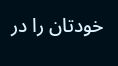خودتان را در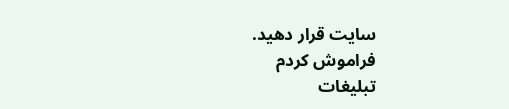سایت قرار دهید.
فراموش کردم
تبلیغات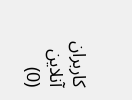کاربران آنلاین (0)